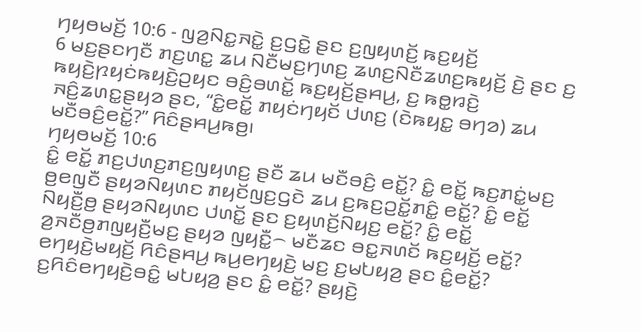ꤚꤟꤥꤗꤢꤩ꤬ 10:6 - ꤜꤤ꤬ꤡꤢ꤭ꤏꤢꤧ꤭ ꤢ꤬ꤞꤢꤧ꤭ ꤔꤢ ꤢ꤬ꤜꤟꤛꤢꤩ꤬ ꤒꤢ꤬ꤟꤢꤩ꤬
6 ꤗꤢ꤬ꤔꤢꤚꤢꤪ ꤊꤢ꤬ꤛꤢ꤭ ꤘꤣ ꤡꤢꤪꤗꤢ꤬ꤚꤛꤢ꤬ ꤘꤛꤢ꤬ꤡꤢꤪꤘꤛꤢ꤬ꤒꤟꤢꤩ꤬ ꤢꤧ꤬ ꤔꤢ ꤢ꤬ ꤒꤟꤢꤧ꤬ꤐꤟꤢꤦꤒꤟꤢꤧ꤬ꤑꤟꤢ ꤋꤢꤨ꤬ꤋꤛꤢꤩ꤭ ꤒꤢ꤬ꤟꤢꤩ꤬ꤔꤌꤣ꤬, ꤢ꤬ ꤒꤥ꤭ꤙꤢꤧ꤬ ꤏꤢꤨ꤬ꤘꤛꤢ꤭ꤔꤟꤤ ꤔꤢ, “ꤢꤨ꤭ꤕꤢꤩ꤭ ꤊꤟꤢꤦꤚꤟꤢꤩ ꤓꤛꤢ꤬ (ꤢꤧꤒꤟꤢ꤭ ꤋꤚꤤ) ꤘꤣ ꤗꤢꤪꤋꤢꤨ꤬ꤕꤢꤩ꤭?” ꤖꤢꤨꤔꤌꤣ꤬ꤒꤥ꤬꤯
ꤚꤟꤥꤗꤢꤩ꤬ 10:6
ꤢꤨ꤭ ꤕꤢꤩ꤭ ꤊꤢ꤬ꤓꤛꤢ꤬ꤊꤢ꤬ꤜꤟꤛꤢ꤬ ꤔꤢꤪ ꤘꤣ ꤗꤢꤪꤋꤢꤨ꤬ ꤕꤢꤩ꤭? ꤢꤨ꤭ ꤕꤢꤩ꤭ ꤒꤢ꤬ꤊꤢꤦ꤭ꤗꤢ꤬ ꤥ꤬ꤕꤜꤢꤪ ꤔꤟꤤꤡꤟꤛꤢ ꤊꤟꤢꤩꤜꤢ꤬ꤞꤢꤧ ꤘꤣ ꤢ꤬ꤒꤢ꤬ꤑꤢꤩ꤭ꤊꤢꤨ꤭ ꤕꤢꤩ꤭? ꤢꤨ꤭ ꤕꤢꤩ꤭ ꤡꤟꤢꤪ꤬ꤥ꤬ ꤔꤟꤤꤡꤟꤛꤢ ꤓꤛꤢꤩ꤭ ꤔꤢ ꤢ꤬ꤟꤛꤢꤩ꤬ꤡꤟꤢ꤬ ꤕꤢꤩ꤭? ꤢꤨ꤭ ꤕꤢꤩ꤭ ꤤ꤬ꤏꤢꤪꤥ꤬ꤊꤜꤟꤢꤪ꤬ꤗꤢ꤬ ꤔꤟꤤ ꤜꤟꤢꤪ꤭꤮ ꤗꤢꤪꤘꤢ ꤋꤢ꤭ꤏꤛꤢꤩ ꤒꤢ꤬ꤟꤢꤩ꤬ ꤕꤢꤩ꤭? ꤕꤚꤟꤢꤧ꤬ꤗꤟꤢꤩ꤬ ꤖꤢꤨꤔꤌꤣ꤬ ꤒꤣ꤬ꤕꤚꤟꤢꤧ꤬ ꤗꤢ꤬ ꤢ꤬ꤗꤝꤟꤤ꤬ ꤔꤢ ꤢꤨ꤭ꤕꤢꤩ꤭? ꤢ꤬ꤖꤢꤨꤕꤚꤟꤢꤧ꤬ꤋꤢꤨ꤭ ꤗꤝꤟꤤ꤬ ꤔꤢ ꤢꤨ꤭ ꤕꤢꤩ꤭? ꤔꤟꤢꤧ꤬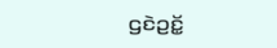ꤞꤢꤧꤑꤢꤩ꤭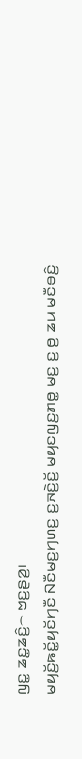ꤜꤢ꤭ ꤘꤢ꤭ꤘꤢꤨ꤬꤮ ꤠꤢ꤬ꤔꤤ꤬꤯
ꤗꤟꤢꤩ꤬ꤒꤢꤩ꤭ꤟꤢꤩꤚꤢꤪ ꤡꤢꤪꤗꤢ꤬ꤚꤛꤢ꤬ ꤢ꤬ꤏꤢꤧ꤬ꤢꤩ꤬ ꤗꤟꤢꤜꤢ꤬ꤊꤥ꤭ ꤗꤢ꤬ ꤢ꤬ ꤥ꤬ ꤘꤣ ꤗꤢꤪꤋꤢꤨ꤬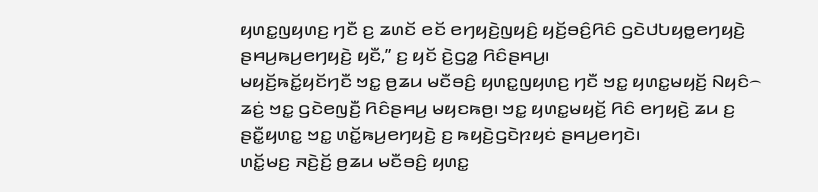ꤟꤛꤢ꤭ꤜꤟꤛꤢ꤬ ꤚꤢꤪ ꤢ꤬ ꤘꤛꤢꤩ ꤕꤢꤩ ꤕꤚꤟꤢꤧ꤬ꤜꤟꤢꤨ꤬ ꤟꤢꤩ꤬ꤋꤢꤨ꤬ꤖꤢꤨ ꤞꤢꤧꤓꤝꤟꤥ꤭ꤕꤚꤟꤢꤧ꤬ ꤔꤌꤣ꤬ꤒꤣ꤬ꤕꤚꤟꤢꤧ꤬ ꤟꤢꤪ,” ꤢ꤬ ꤟꤢꤩ ꤢꤧ꤬ꤞꤤ꤭ ꤖꤢꤨꤔꤌꤣ꤬꤯
ꤗꤟꤢꤩ꤬ꤒꤢꤩ꤭ꤟꤢꤩꤚꤢꤪ ꤠꤢ꤭ ꤥ꤬ꤘꤣ ꤗꤢꤪꤋꤢꤨ꤬ ꤟꤛꤢ꤭ꤜꤟꤛꤢ꤬ ꤚꤢꤪ ꤠꤢ꤭ ꤟꤛꤢ꤭ꤗꤟꤢꤩ꤬ ꤡꤟꤢꤨ꤮ ꤘꤢꤦ꤬ ꤠꤢ꤭ ꤞꤢꤧꤕꤜꤢꤪ꤬ ꤖꤢꤨꤔꤌꤣ꤬ ꤗꤟꤢꤒꤥ꤬꤯ ꤠꤢ꤭ ꤟꤛꤢ꤭ꤗꤟꤢꤩ꤬ ꤖꤢꤨ ꤕꤚꤟꤢꤧ꤬ ꤘꤣ ꤢ꤬ ꤔꤢꤪ꤭ꤟꤛꤢ꤭ ꤠꤢ꤭ ꤛꤢꤩ꤭ꤒꤣ꤬ꤕꤚꤟꤢꤧ꤬ ꤢ꤬ ꤒꤟꤢꤧ꤬ꤞꤢꤧꤐꤟꤢꤦ ꤔꤌꤣ꤬ꤕꤚꤢꤧ꤯
ꤛꤢꤩ꤭ꤗꤢ꤬ ꤏꤢꤧ꤬ꤢꤩ꤬ ꤥ꤬ꤘꤣ ꤗꤢꤪꤋꤢꤨ꤬ ꤟꤛꤢ꤭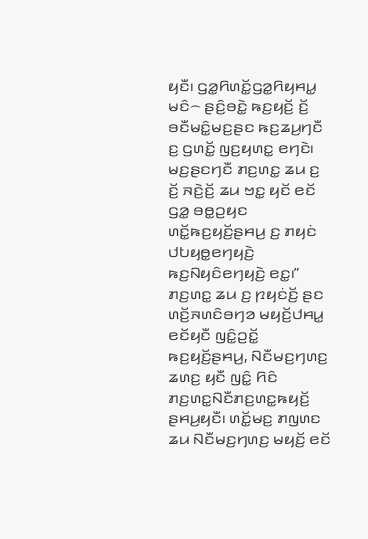ꤟꤢꤪ꤯ ꤞꤤ꤭ꤖꤛꤢꤩ꤭ꤞꤤ꤭ꤖꤟꤌꤣ꤭ ꤗꤢꤨ꤮ ꤔꤢꤨ꤬ꤋꤢꤧ꤭ ꤒꤢ꤬ꤟꤢꤩ꤬ ꤢꤩ꤬ ꤋꤢꤪꤗꤢꤨ꤭ꤗꤢ꤬ꤔꤢ ꤒꤢ꤬ꤘꤣ꤬ꤚꤢꤪ ꤢ꤬ ꤞꤛꤢꤩ꤭ ꤜꤢ꤬ꤟꤛꤢ꤭ ꤕꤚꤢꤧ꤯ ꤗꤢ꤬ꤔꤢꤚꤢꤪ ꤊꤢ꤬ꤛꤢ꤭ ꤘꤣ ꤢ꤬ ꤢꤩ꤬ ꤏꤢꤧ꤬ꤢꤩ꤬ ꤘꤣ ꤠꤢ꤭ ꤟꤢꤩ ꤕꤢꤩ ꤞꤤ꤭ ꤋꤥ꤭ꤑꤟꤢ ꤛꤢꤩ꤭ꤒꤢ꤬ꤟꤢꤩ꤬ꤔꤌꤣ꤬ ꤢ꤬ ꤊꤟꤢꤦ ꤓꤝꤟꤥ꤭ꤕꤚꤟꤢꤧ꤬ ꤒꤢ꤬ꤡꤟꤢꤨꤕꤚꤟꤢꤧ꤬ ꤕꤢ꤭꤯”
ꤊꤢ꤬ꤛꤢ꤭ ꤘꤣ ꤢ꤬ ꤐꤟꤢꤦꤢꤩ꤬ ꤔꤢ ꤛꤢꤩ꤬ꤏꤛꤢꤨꤋꤚꤤ ꤗꤟꤢꤩ꤬ꤓꤌꤣ꤭ ꤕꤢꤩꤟꤢꤪ ꤜꤢꤨ꤭ꤑꤢꤩ꤭ ꤒꤢ꤬ꤟꤢꤩ꤬ꤔꤌꤣ꤬, ꤡꤢꤪꤗꤢ꤬ꤚꤛꤢ꤬ ꤘꤛꤢ꤬ ꤟꤢꤪ ꤜꤢꤨ꤭ ꤖꤢꤨ ꤊꤢ꤬ꤛꤢ꤭ꤡꤢꤪꤊꤢ꤬ꤛꤢ꤭ꤒꤟꤢꤩ꤬ ꤔꤌꤣ꤬ꤟꤢꤪ꤯ ꤛꤢꤩ꤭ꤗꤢ꤬ ꤊꤜꤛꤢ ꤘꤣ ꤡꤢꤪꤗꤢ꤬ꤚꤛꤢ꤬ ꤗꤟꤢꤩ꤬ ꤕꤢꤩ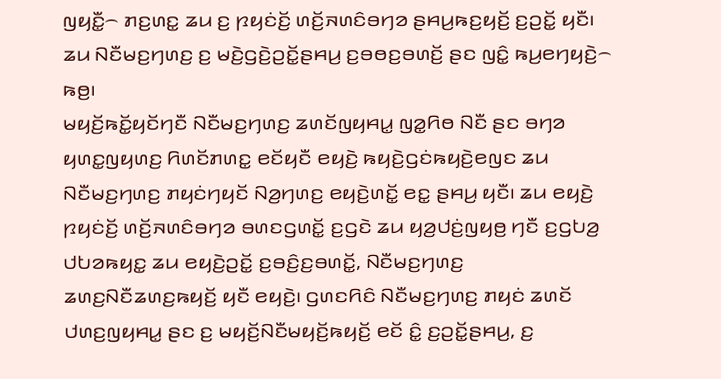ꤜꤟꤢꤪ꤭꤮ ꤊꤢ꤬ꤛꤢ꤭ ꤘꤣ ꤢ꤬ ꤐꤟꤢꤦꤢꤩ꤬ ꤛꤢꤩ꤬ꤏꤛꤢꤨꤋꤚꤤ ꤔꤌꤣ꤬ꤒꤢ꤬ꤟꤢꤩ꤬ ꤢ꤬ꤑꤢꤩ꤭ ꤟꤢꤪ꤯ ꤘꤣ ꤡꤢꤪꤗꤢ꤬ꤚꤛꤢ꤬ ꤢ꤬ ꤗꤢꤧ꤬ꤞꤢꤧ꤬ꤑꤢꤩ꤭ꤔꤌꤣ꤬ ꤢ꤬ꤋꤥꤢ꤬ꤋꤛꤢꤩ꤬ ꤔꤢ ꤜꤢꤨ꤭ ꤒꤣ꤬ꤕꤚꤟꤢꤧ꤬꤮ ꤒꤥ꤬꤯
ꤗꤟꤢꤩ꤬ꤒꤢꤩ꤭ꤟꤢꤩꤚꤢꤪ ꤡꤢꤪꤗꤢ꤬ꤚꤛꤢ꤬ ꤘꤛꤢꤩꤜꤟꤌꤣ꤭ ꤜꤤ꤭ꤖꤥ ꤡꤢꤪ ꤔꤢ ꤋꤚꤤ ꤟꤛꤢ꤭ꤜꤟꤛꤢ꤬ ꤖꤛꤢꤩꤊꤛꤢ꤭ ꤕꤢꤩꤟꤢꤪ ꤕꤟꤢꤧ꤬ ꤒꤟꤢꤧ꤬ꤞꤢꤦꤒꤟꤢꤧ꤬ꤕꤜꤢ ꤘꤣ ꤡꤢꤪꤗꤢ꤬ꤚꤛꤢ꤬ ꤊꤟꤢꤦꤚꤟꤢꤩ ꤡꤤ꤬ꤚꤛꤢ꤬ ꤕꤟꤢꤧ꤬ꤛꤢꤩ꤭ ꤕꤢ꤭ ꤔꤌꤣ꤬ ꤟꤢꤪ꤯ ꤘꤣ ꤕꤟꤢꤧ꤬ ꤐꤟꤢꤦꤢꤩ꤬ ꤛꤢꤩ꤬ꤏꤛꤢꤨꤋꤚꤤ ꤋꤛꤢꤞꤛꤢꤩ꤭ ꤢ꤬ꤞꤢꤧ ꤘꤣ ꤟꤤ꤬ꤓꤢꤦ꤬ꤜꤟꤥ꤬ ꤚꤢꤪ ꤢ꤬ꤞꤝꤤ꤬ ꤓꤝꤤꤒꤟꤢ꤭ ꤘꤣ ꤕꤟꤢꤧ꤬ꤑꤢꤩ꤭ ꤢ꤬ꤋꤢꤨ꤬ꤢ꤬ꤋꤛꤢꤩ꤭, ꤡꤢꤪꤗꤢ꤬ꤚꤛꤢ꤬ ꤘꤛꤢ꤬ꤡꤢꤪꤘꤛꤢ꤬ꤒꤟꤢꤩ꤬ ꤟꤢꤪ ꤕꤟꤢꤧ꤬꤯ ꤞꤛꤢꤖꤢꤨ ꤡꤢꤪꤗꤢ꤬ꤚꤛꤢ꤬ ꤊꤟꤢꤦ ꤘꤛꤢꤩ ꤓꤛꤢ꤬ꤜꤟꤌꤣ꤭ ꤔꤢ ꤢ꤬ ꤗꤟꤢꤩ꤬ꤡꤢꤪꤗꤟꤢꤩ꤬ꤒꤟꤢꤩ꤬ ꤕꤢꤩ ꤢꤨ꤭ ꤢ꤬ꤑꤢꤩ꤭ꤔꤌꤣ꤬, ꤢ꤬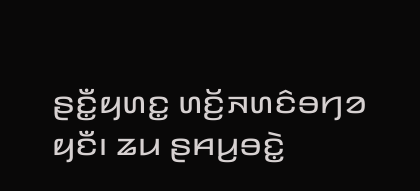ꤔꤢꤪ꤭ꤟꤛꤢ꤭ ꤛꤢꤩ꤬ꤏꤛꤢꤨꤋꤚꤤ ꤟꤢꤪ꤯ ꤘꤣ ꤔꤌꤣ꤬ꤋꤢꤧ꤭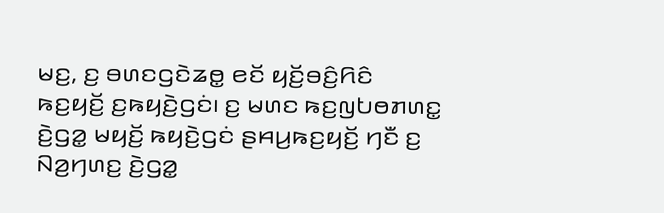ꤗꤢ꤬, ꤢ꤬ ꤋꤛꤢꤞꤢꤧꤘꤥ꤭ ꤕꤢꤩ ꤟꤢꤩ꤬ꤋꤢꤨ꤬ꤖꤢꤨ ꤒꤢ꤬ꤟꤢꤩ꤬ ꤢ꤬ꤒꤟꤢꤧ꤬ꤞꤢꤦ꤯ ꤢ꤬ ꤗꤛꤢ ꤒꤢ꤬ꤜꤝꤥꤊꤛꤢ꤭ ꤢꤧ꤬ꤞꤤ꤭ ꤗꤟꤢꤩ꤬ ꤒꤟꤢꤧ꤬ꤞꤢꤦ ꤔꤌꤣ꤬ꤒꤢ꤬ꤟꤢꤩ꤬ ꤚꤢꤪ ꤢ꤬ ꤡꤤ꤬ꤚꤛꤢ꤬ ꤢꤧ꤬ꤞꤤ꤭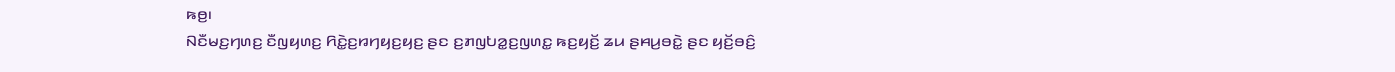ꤒꤥ꤬꤯
ꤡꤢꤪꤗꤢ꤬ꤚꤛꤢ꤬ ꤢꤪꤜꤟꤛꤢ꤬ ꤖꤢꤧ꤭ꤢ꤬ꤙꤚꤟꤢ꤬ꤟꤢ꤬ ꤔꤢ ꤢ꤬ꤊꤜꤝꤤ꤭ꤢ꤬ꤜꤛꤢ꤭ ꤒꤢ꤬ꤟꤢꤩ꤬ ꤘꤣ ꤔꤌꤣ꤬ꤋꤢꤧ꤭ ꤔꤢ ꤟꤢꤩ꤬ꤋꤢꤨ꤬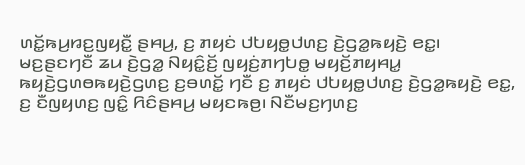ꤛꤢꤩ꤭ꤒꤣ꤬ꤙꤢ꤬ꤜꤟꤢꤪ꤭ ꤔꤌꤣ꤬, ꤢ꤬ ꤊꤟꤢꤦ ꤓꤝꤟꤥ꤭ꤓꤛꤢ꤬ ꤢꤧ꤬ꤞꤤ꤭ꤒꤟꤢꤧ꤬ ꤕꤢ꤭꤯ ꤗꤢ꤬ꤔꤢꤚꤢꤪ ꤘꤣ ꤢꤧ꤬ꤞꤤ꤭ ꤡꤟꤢꤨ꤭ꤢꤩ꤬ ꤜꤟꤢꤦ꤬ꤊꤚꤝꤥ꤭ ꤗꤟꤢꤩ꤬ꤊꤟꤌꤣ꤭ ꤒꤟꤢꤧ꤬ꤞꤛꤥꤒꤟꤢꤧ꤬ꤞꤛꤢ꤬ ꤢ꤬ꤋꤛꤢꤩ꤭ ꤚꤢꤪ ꤢ꤬ ꤊꤟꤢꤦ ꤓꤝꤟꤥ꤭ꤓꤛꤢ꤬ ꤢꤧ꤬ꤞꤤ꤭ꤒꤟꤢꤧ꤬ ꤕꤢ꤭, ꤢ꤬ ꤢꤪꤜꤟꤛꤢ꤬ ꤜꤢꤨ꤭ ꤖꤢꤨꤔꤌꤣ꤬ ꤗꤟꤢꤒꤥ꤬꤯ ꤡꤢꤪꤗꤢ꤬ꤚꤛꤢ꤬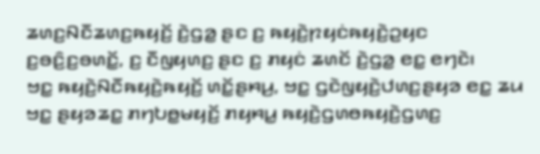ꤘꤛꤢ꤬ꤡꤢꤪꤘꤛꤢ꤬ꤒꤟꤢꤩ꤬ ꤢꤧ꤬ꤞꤤ꤭ ꤔꤢ ꤢ꤬ ꤒꤟꤢꤧ꤬ꤐꤟꤢꤦꤒꤟꤢꤧ꤬ꤑꤟꤢ ꤢ꤬ꤋꤢꤨ꤬ꤢ꤬ꤋꤛꤢꤩ꤭, ꤢ꤬ ꤢꤪꤜꤟꤛꤢ꤬ ꤔꤢ ꤢ꤬ ꤊꤟꤢꤦ ꤘꤛꤢꤩ ꤢꤧ꤬ꤞꤤ꤭ ꤕꤢ꤭ ꤕꤚꤢꤧ꤯
ꤠꤢ꤭ ꤒꤟꤢꤧ꤬ꤡꤢꤪꤒꤟꤢꤧ꤬ꤒꤟꤢꤩ꤬ ꤛꤢꤩ꤭ꤔꤌꤣ꤬, ꤠꤢ꤭ ꤞꤢꤧꤜꤟꤢꤧ꤬ꤓꤛꤢ꤬ꤔꤟꤤ ꤕꤢ꤭ ꤘꤣ ꤠꤢ꤭ ꤔꤟꤤꤘꤢ꤭ ꤊꤚꤝꤥ꤭ꤗꤟꤢꤩ꤬ ꤊꤟꤌꤣ꤭ ꤒꤟꤢꤧ꤬ꤞꤛꤥꤒꤟꤢꤧ꤬ꤞꤛꤢ꤬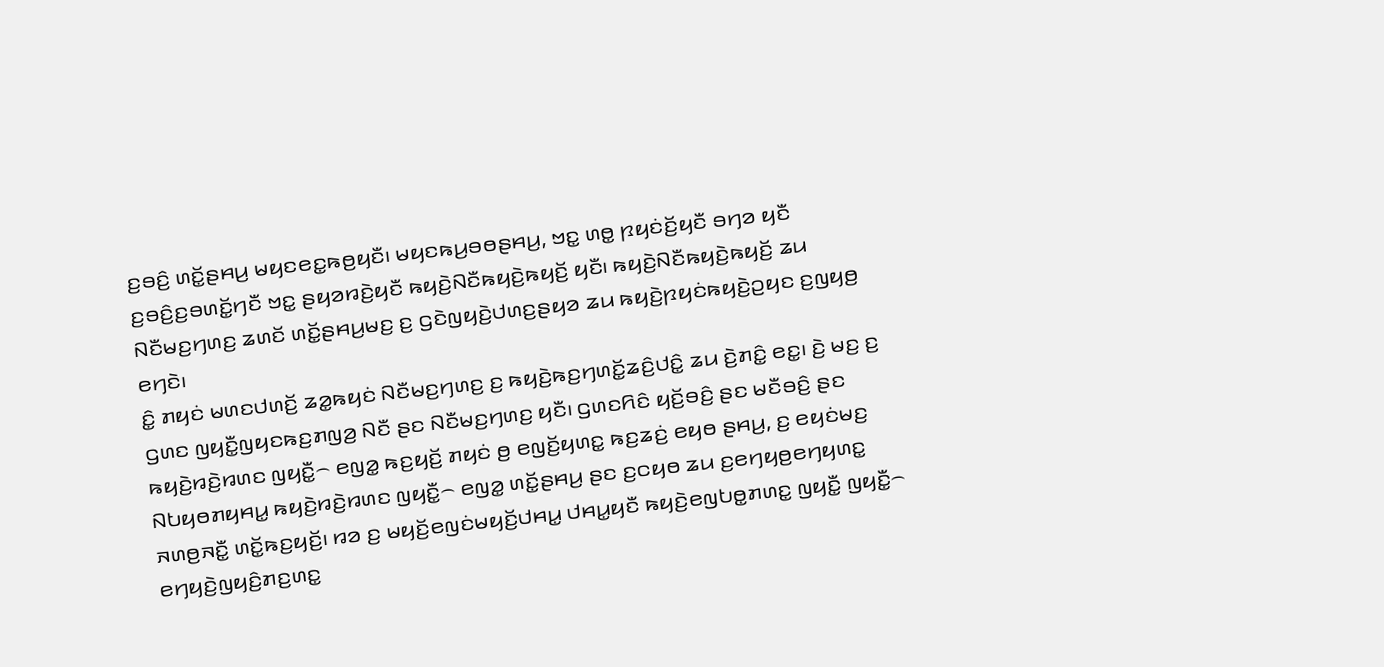ꤢ꤬ꤋꤢꤨ꤬ ꤛꤢꤩ꤭ꤔꤌꤣ꤬ ꤗꤟꤢꤕꤢ꤭ꤒꤥ꤬ꤟꤢꤪ꤯ ꤗꤟꤢꤒꤣ꤬ꤋꤥꤔꤌꤣ꤬, ꤠꤢ꤭ ꤛꤥ꤭ ꤐꤟꤢꤦꤢꤩ꤬ꤟꤢꤪ ꤋꤚꤤ ꤟꤢꤪ ꤢ꤬ꤋꤢꤨ꤬ꤢ꤬ꤋꤛꤢꤩ꤭ꤚꤢꤪ ꤠꤢ꤭ ꤔꤟꤤꤙꤢꤧ꤬ꤟꤢꤪ ꤒꤟꤢꤧ꤬ꤡꤢꤪꤒꤟꤢꤧ꤬ꤒꤟꤢꤩ꤬ ꤟꤢꤪ꤯ ꤒꤟꤢꤧ꤬ꤡꤢꤪꤒꤟꤢꤧ꤬ꤒꤟꤢꤩ꤬ ꤘꤣ ꤡꤢꤪꤗꤢ꤬ꤚꤛꤢ꤬ ꤘꤛꤢꤩ ꤛꤢꤩ꤭ꤔꤌꤣ꤬ꤗꤢ꤬ ꤢ꤬ ꤞꤢꤧꤜꤟꤢꤧ꤬ꤓꤛꤢ꤬ꤔꤟꤤ ꤘꤣ ꤒꤟꤢꤧ꤬ꤐꤟꤢꤦꤒꤟꤢꤧ꤬ꤑꤟꤢ ꤢ꤬ꤜꤟꤥ꤬ ꤕꤚꤢꤧ꤯
ꤢꤨ꤭ ꤊꤟꤢꤦ ꤗꤛꤢꤓꤛꤢꤩ꤬ ꤘꤤ꤭ꤒꤟꤢꤦ ꤡꤢꤪꤗꤢ꤬ꤚꤛꤢ꤬ ꤢ꤬ ꤒꤟꤢꤧ꤬ꤒꤢ꤬ꤚꤛꤢꤩ꤭ꤘꤢꤨ꤬ꤓꤢꤨ꤭ ꤘꤣ ꤢꤧ꤬ꤊꤢꤨ꤭ ꤕꤢ꤭꤯ ꤢꤧ꤬ ꤗꤢ꤬ ꤢ꤬ ꤞꤛꤢ ꤜꤟꤢꤪ꤭ꤜꤟꤢꤒꤢ꤬ꤊꤜꤤ꤬ ꤡꤢꤪ ꤔꤢ ꤡꤢꤪꤗꤢ꤬ꤚꤛꤢ꤬ ꤟꤢꤪ꤯ ꤞꤛꤢꤖꤢꤨ ꤟꤢꤩ꤬ꤋꤢꤨ꤬ ꤔꤢ ꤗꤢꤪꤋꤢꤨ꤬ ꤔꤢ ꤒꤟꤢꤧ꤬ꤙꤢꤧ꤬ꤙꤛꤢ ꤜꤟꤢꤪ꤭꤮ ꤕꤜꤤ꤭ ꤒꤢ꤬ꤟꤢꤩ꤬ ꤊꤟꤢꤦ ꤥ꤬ ꤕꤜꤢꤩ꤬ꤟꤛꤢ꤭ ꤒꤢ꤬ꤘꤢꤦ꤬ ꤕꤟꤥ ꤔꤌꤣ꤬, ꤢ꤬ ꤕꤟꤢꤦꤗꤢ꤬ ꤡꤝꤟꤥꤊꤟꤌꤣ꤭ ꤒꤟꤢꤧ꤬ꤙꤢꤧ꤬ꤙꤛꤢ ꤜꤟꤢꤪ꤭꤮ ꤕꤜꤤ꤭ ꤛꤢꤩ꤭ꤔꤌꤣ꤬ ꤔꤢ ꤢ꤬ꤍꤟꤥ ꤘꤣ ꤢ꤬ꤕꤚꤟꤥ꤬ꤕꤚꤟꤛꤢ꤭ ꤏꤛꤥ꤬ꤏꤢꤪ꤭ ꤛꤢꤩ꤭ꤒꤢ꤬ꤟꤢꤩ꤬꤯ ꤙꤤ ꤢ꤬ ꤗꤟꤢꤩ꤬ꤕꤜꤢꤦꤗꤟꤢꤩ꤬ꤓꤌꤣ꤭ ꤓꤌꤣ꤭ꤟꤢꤪ ꤒꤟꤢꤧ꤬ꤕꤜꤝꤥ꤭ꤊꤛꤢ꤭ ꤜꤟꤢꤪ꤭ ꤜꤟꤢꤪ꤭꤮ ꤕꤚꤟꤢꤧ꤬ꤜꤟꤢꤨ꤬ꤊꤢ꤬ꤛꤢ꤭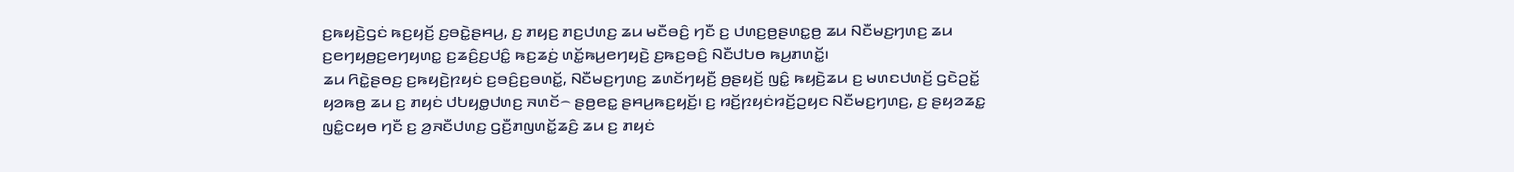ꤢ꤬ꤒꤟꤢꤧ꤬ꤞꤢꤦ ꤒꤢ꤬ꤟꤢꤩ꤬ ꤢ꤬ꤋꤢꤧ꤭ꤔꤌꤣ꤬, ꤢ꤬ ꤊꤟꤢ꤬ ꤊꤢ꤬ꤓꤛꤢ꤬ ꤘꤣ ꤗꤢꤪꤋꤢꤨ꤬ ꤚꤢꤪ ꤢ꤬ ꤓꤛꤢ꤬ꤥ꤬ꤔꤛꤢ꤭ꤥ꤬ ꤘꤣ ꤡꤢꤪꤗꤢ꤬ꤚꤛꤢ꤬ ꤘꤣ ꤢ꤬ꤕꤚꤟꤥ꤬ꤢ꤬ꤕꤚꤟꤛꤢ꤭ ꤢ꤬ꤘꤢꤨ꤬ꤢ꤬ꤓꤢꤨ꤭ ꤒꤢ꤬ꤘꤢꤦ꤬ ꤛꤢꤩ꤭ꤒꤣ꤬ꤕꤚꤟꤢꤧ꤬ ꤢ꤬ꤒꤢ꤬ꤋꤢꤨ꤬ ꤡꤢꤪꤓꤝꤥ ꤒꤣ꤬ꤊꤛꤢꤩ꤭꤯
ꤘꤣ ꤖꤢꤧ꤭ꤔꤥꤢ꤬ ꤢ꤬ꤒꤟꤢꤧ꤬ꤐꤟꤢꤦ ꤢ꤬ꤋꤢꤨ꤬ꤢ꤬ꤋꤛꤢꤩ꤭, ꤡꤢꤪꤗꤢ꤬ꤚꤛꤢ꤬ ꤘꤛꤢꤩꤚꤟꤢꤪ꤬ ꤥ꤬ꤔꤟꤢꤩ꤬ ꤜꤢꤨ꤭ ꤒꤟꤢꤧ꤬ꤘꤣ ꤢ꤬ ꤗꤛꤢꤓꤛꤢꤩ꤬ ꤞꤢꤧꤑꤢꤩ꤭ ꤟꤤꤒꤥ꤬ ꤘꤣ ꤢ꤬ ꤊꤟꤢꤦ ꤓꤝꤟꤥ꤭ꤓꤛꤢ꤬ ꤏꤛꤢꤩ꤮ ꤔꤥ꤬ꤕꤢ꤭ ꤔꤌꤣ꤬ꤒꤢ꤬ꤟꤢꤩ꤬꤯ ꤢ꤬ ꤙꤢꤩ꤬ꤐꤟꤢꤦꤙꤢꤩ꤬ꤑꤟꤢ ꤡꤢꤪꤗꤢ꤬ꤚꤛꤢ꤬, ꤢ꤬ ꤔꤟꤤꤘꤢ꤭ ꤜꤢꤨ꤭ꤍꤟꤥ ꤚꤢꤪ ꤢ꤬ ꤤ꤬ꤏꤢꤪꤓꤛꤢ꤬ ꤞꤢꤪ꤬ꤊꤜꤛꤢꤩ꤭ꤘꤢꤨ꤬ ꤘꤣ ꤢ꤬ ꤊꤟꤢꤦ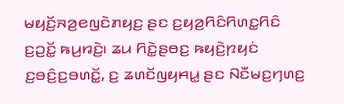ꤗꤟꤢꤩ꤬ꤏꤤ꤬ꤕꤜꤢꤧꤊꤟꤢ꤬ ꤔꤢ ꤢ꤬ꤟꤤ꤬ꤖꤢꤨꤖꤛꤢ꤭ꤖꤢꤨ ꤢ꤬ꤑꤢꤩ꤭ ꤒꤣ꤬ꤙꤢꤧ꤬꤯ ꤘꤣ ꤖꤢꤧ꤭ꤔꤥꤢ꤬ ꤒꤟꤢꤧ꤬ꤐꤟꤢꤦ ꤢ꤬ꤋꤢꤨ꤬ꤢ꤬ꤋꤛꤢꤩ꤭, ꤢ꤬ ꤘꤛꤢꤩꤜꤟꤌꤣ꤭ ꤔꤢ ꤡꤢꤪꤗꤢ꤬ꤚꤛꤢ꤬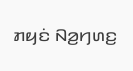ꤊꤟꤢꤦ ꤡꤤ꤬ꤚꤛꤢ꤬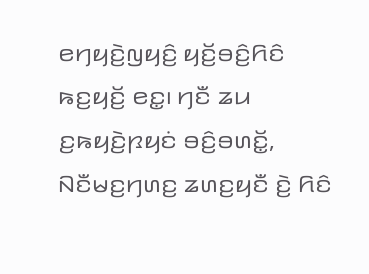ꤕꤚꤟꤢꤧ꤬ꤜꤟꤢꤨ꤬ ꤟꤢꤩ꤬ꤋꤢꤨ꤬ꤖꤢꤨ ꤒꤢ꤬ꤟꤢꤩ꤬ ꤕꤢ꤭꤯ ꤚꤢꤪ ꤘꤣ ꤢ꤬ꤒꤟꤢꤧ꤬ꤐꤟꤢꤦ ꤋꤢꤨ꤬ꤋꤛꤢꤩ꤭, ꤡꤢꤪꤗꤢ꤬ꤚꤛꤢ꤬ ꤘꤛꤢ꤬ꤟꤢꤪ ꤢꤧ꤬ ꤖꤢꤨ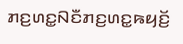ꤊꤢ꤬ꤛꤢ꤭ꤡꤢꤪꤊꤢ꤬ꤛꤢ꤭ꤒꤟꤢꤩ꤬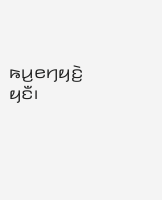ꤒꤣ꤬ꤕꤚꤟꤢꤧ꤬ ꤟꤢꤪ꤯